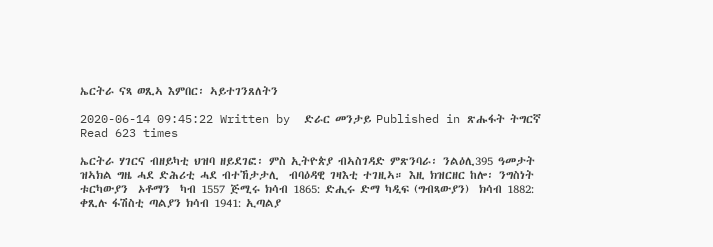ኤርትራ ናጻ ወጺኣ እምበር፡ ኣይተገንጸለትን

2020-06-14 09:45:22 Written by  ድራር መንታይ Published in ጽሑፋት ትግርኛ Read 623 times

ኤርትራ ሃገርና ብዘይካቲ ህዝባ ዘይደገፎ፡ ምስ ኢትዮጵያ ብኣስገዳድ ምጽንባራ፡ ንልዕሊ395 ዓመታት ዝኣክል ግዜ ሓደ ድሕሪቲ ሓደ ብተኸታታሊ  ብባዕዳዊ ገዛእቲ ተገዚኣ። እዚ ክዝርዘር ከሎ፡ ንግስነት ቱርካውያን  ኦቶማን  ካብ 1557 ጅሚሩ ክሳብ 1865: ድሒሩ ድማ ካዲፍ (ግብጻውያን)  ክሳብ 1882: ቀጺሉ ፋሽስቲ ጣልያን ክሳብ 1941: ኢጣልያ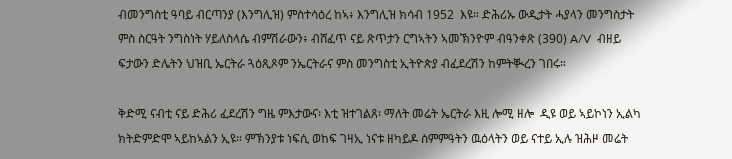ብመንግስቲ ዓባይ ብርጣንያ (እንግሊዝ) ምስተሳዕረ ከኣ፥ እንግሊዝ ክሳብ 1952  እዩ። ድሕሪኡ ውዲታት ሓያላን መንግስታት ምስ ስርዓት ንግስነት ሃይለስላሴ ብምሽራውን፥ ብሸፈጥ ናይ ጽጥታን ርግኣትን ኣመኽንዮም ብዓንቀጽ (390) A/V  ብዘይ ፍታውን ድሌትን ህዝቢ ኤርትራ ጓዕጺጾም ንኤርትራና ምስ መንግስቲ ኢትዮጵያ ብፈደረሽን ከምትቚረን ገበሩ።

ቅድሚ ናብቲ ናይ ድሕሪ ፈደረሽን ግዜ ምእታውና፡ እቲ ዝተገልጸ፡ ማለት መሬት ኤርትራ እዚ ሎሚ ዘሎ  ዲዩ ወይ ኣይኮነን ኢልካ ክትድምድሞ ኣይከኣልን ኢዩ። ምኽንያቱ ነፍሲ ወከፍ ገዛኢ ነናቱ ዘካይዶ ስምምዓትን ዉዕላትን ወይ ናተይ ኢሉ ዝሕዞ መሬት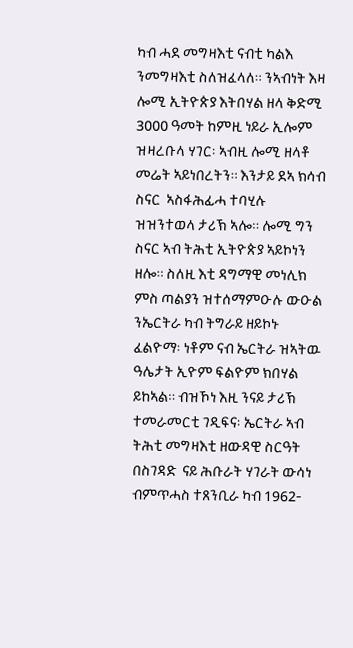ካብ ሓደ መግዛእቲ ናብቲ ካልእ ንመግዛእቲ ስለዝፈላለ። ንኣብነት እዛ ሎሚ ኢትዮጵያ እትበሃል ዘላ ቅድሚ 3000 ዓመት ከምዚ ነይራ ኢሎም ዝዛረቡላ ሃገር፡ ኣብዚ ሎሚ ዘላቶ መሬት ኣይነበረትን። እንታይ ደኣ ክሳብ ስናር  ኣስፋሕፊሓ ተባሂሉ ዝዝንተወላ ታሪኽ ኣሎ። ሎሚ ግን ስናር ኣብ ትሕቲ ኢትዮጵያ ኣይኮነን ዘሎ። ስለዚ እቲ ዳግማዊ መነሊክ ምስ ጣልያን ዝተሰማምዑሉ ውዑል ንኤርትራ ካብ ትግራይ ዘይኮኑ ፈልዮማ፡ ነቶም ናብ ኤርትራ ዝኣትዉ ዓሌታት ኢዮም ፍልዮም ክበሃል ይከኣል። ብዝኾነ እዚ ንናይ ታሪኽ ተመራመርቲ ገዲፍና፡ ኤርትራ ኣብ ትሕቲ መግዛእቲ ዘውዳዊ ስርዓት በስገዳድ  ናይ ሕቡራት ሃገራት ውሳነ ብምጥሓስ ተጸንቢራ ካብ 1962-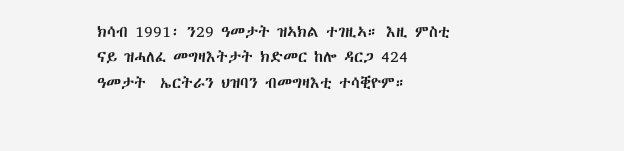ክሳብ 1991፡ ን29 ዓመታት ዝኣክል ተገዚኣ። እዚ ምስቲ ናይ ዝሓለፈ መግዛእትታት ክድመር ከሎ ዳርጋ 424 ዓመታት  ኤርትራን ህዝባን ብመግዛእቲ ተሳቒዮም።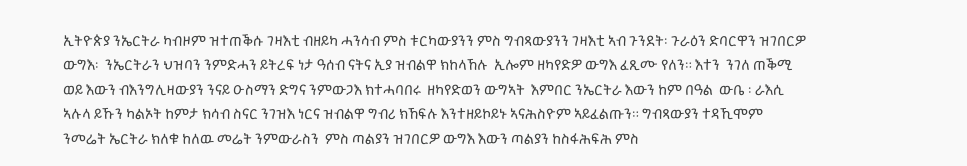ኢትዮጵያ ንኤርትራ ካብዞም ዝተጠቕሱ ገዛእቲ ብዘይካ ሓንሳብ ምስ ቱርካውያንን ምስ ግብጻውያንን ገዛእቲ ኣብ ጉንደት፡ ጉራዕን ድባርዋን ዝገበርዎ ውግእ፡  ንኤርትራን ህዝባን ንምድሓን ይትረፍ ነታ ዓሰብ ናትና ኢያ ዝብልዋ ክከላኸሉ  ኢሎም ዘካየድዎ ውግእ ፈጺሙ የለን። እተን  ንገለ ጠቕሚ ወይ እውን ብእንግሊዛውያን ንናይ ዑስማን ድግና ንምውጋእ ክተሓባበሩ  ዘካየድወን ውግኣት  እምበር ንኤርትራ እውን ከም በዓል  ውቤ ፡ ራእሲ ኣሉላ ይኹን ካልኦት ከምታ ክሳብ ስናር ንገዝእ ነርና ዝብልዋ ግብሪ ክኸፍሉ እንተዘይኮይኑ ኣናሕስዮም ኣይፈልጡን። ግብጻውያን ተዳኺሞም ንመሬት ኤርትራ ክለቁ ከለዉ መሬት ንምውራስን  ምስ ጣልያን ዝገበርዎ ውግእ እውን ጣልያን ከስፋሕፍሕ ምስ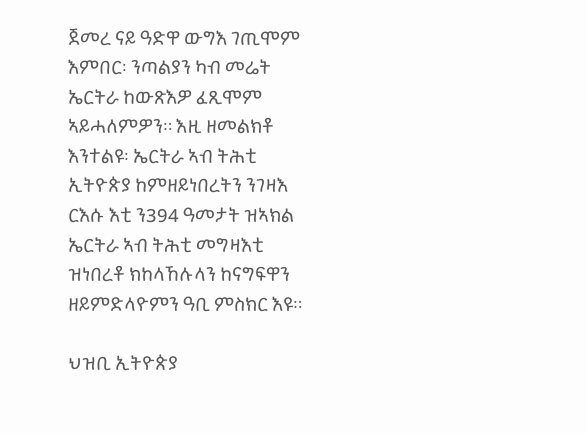ጀመረ ናይ ዓድዋ ውግእ ገጢሞም እምበር፡ ንጣልያን ካብ መሬት ኤርትራ ከውጽእዎ ፈጺሞም ኣይሓለምዎን። እዚ ዘመልክቶ እንተልዩ፡ ኤርትራ ኣብ ትሕቲ ኢትዮጵያ ከምዘይነበረትን ንገዛእ ርእሱ እቲ ን394 ዓመታት ዝኣክል ኤርትራ ኣብ ትሕቲ መግዛእቲ ዝነበረቶ ክከላኸሉላን ከናግፍዋን ዘይምድላዮምን ዓቢ ምስክር እዩ።

ህዝቢ ኢትዮጵያ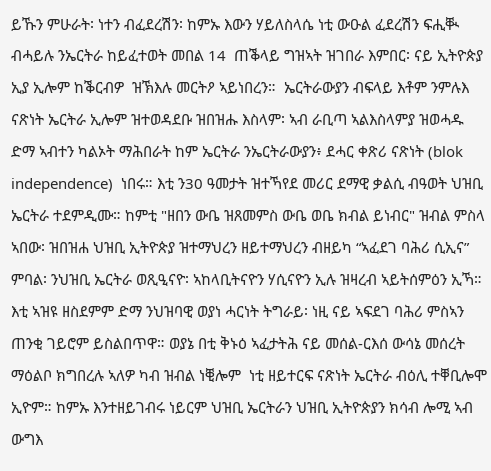ይኹን ምሁራት፡ ነተን ብፈደረሽን፡ ከምኡ እውን ሃይለስላሴ ነቲ ውዑል ፈደረሽን ፍሒቚ ብሓይሉ ንኤርትራ ከይፈተወት መበል 14  ጠቕላይ ግዝኣት ዝገበራ እምበር፡ ናይ ኢትዮጵያ ኢያ ኢሎም ከቕርብዎ  ዝኽእሉ መርትዖ ኣይነበረን።  ኤርትራውያን ብፍላይ እቶም ንምሉእ ናጽነት ኤርትራ ኢሎም ዝተወዳደቡ ዝበዝሑ እስላም፡ ኣብ ራቢጣ ኣልእስላምያ ዝወሓዱ ድማ ኣብተን ካልኦት ማሕበራት ከም ኤርትራ ንኤርትራውያን፥ ደሓር ቀጽሪ ናጽነት (blok independence)  ነበሩ። እቲ ን30 ዓመታት ዝተኻየደ መሪር ደማዊ ቃልሲ ብዓወት ህዝቢ ኤርትራ ተደምዲሙ። ከምቲ "ዘበን ውቤ ዝጸመምስ ውቤ ወቤ ክብል ይነብር" ዝብል ምስላ ኣበው፡ ዝበዝሐ ህዝቢ ኢትዮጵያ ዝተማህረን ዘይተማህረን ብዘይካ “ኣፈደገ ባሕሪ ሲኢና” ምባል፡ ንህዝቢ ኤርትራ ወጺዒናዮ፡ ኣከላቢትናዮን ሃሲናዮን ኢሉ ዝዛረብ ኣይትሰምዕን ኢኻ። እቲ ኣዝዩ ዘስደምም ድማ ንህዝባዊ ወያነ ሓርነት ትግራይ፡ ነዚ ናይ ኣፍደገ ባሕሪ ምስኣን ጠንቂ ገይሮም ይስልበጥዋ። ወያኔ በቲ ቅኑዕ ኣፈታትሕ ናይ መሰል-ርእሰ ውሳኔ መሰረት ማዕልቦ ክግበረሉ ኣለዎ ካብ ዝብል ነቒሎም  ነቲ ዘይተርፍ ናጽነት ኤርትራ ብዕሊ ተቐቢሎሞ ኢዮም። ከምኡ እንተዘይገብሩ ነይርም ህዝቢ ኤርትራን ህዝቢ ኢትዮጵያን ክሳብ ሎሚ ኣብ ውግእ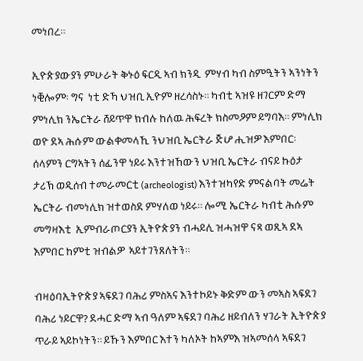መነበረ።

ኢዮጵያውያን ምሁራት ቅኑዕ ፍርዲ ኣብ ክንዲ  ምሃብ ካብ ስምዒትን ኣንነትን ነቒሎም፡ ግና  ነቲ ድኻ ህዝቢ ኢዮም ዘረሳስኑ። ካብቲ ኣዝዩ ዘገርም ድማ ምነሊክ ንኤርትራ ሸይጥዋ ክብሉ ከለዉ ሕፍረት ክስመዖም ይግባእ። ምነሊክ ወዮ ደኣ ሕሱም ውልቀመላኺ ንህዝቢ ኤርትራ ጅሆ ሒዝዎ እምበር፡ ሰላምን ርግኣትን ሰፊንዋ ነይሩ እንተዝኸውን ህዝቢ ኤርትራ ብናይ ኩዕታ ታሪኽ ወዲሰብ ተመራመርቲ (archeologist) እንተዝካየድ ምናልባት መሬት ኤርትራ ብመነሊክ ዝተወስደ ምሃለወ ነይሩ። ሎሚ ኤርትራ ካብቲ ሕሱም መግዛእቲ  ኢምብራጦርያን ኢትዮጵያን ብሓይሊ ዝሓዝዋ ናጻ ወጺኣ ደኣ እምበር ከምቲ ዝብልዎ  ኣይተገንጸለትን።

ብዛዕባኢትዮጵያ ኣፍደገ ባሕሪ ምስኣና እንተኮይኑ ቅድም ውን መኣስ ኣፍደገ ባሕሪ ነይርዋ? ደሓር ድማ ኣብ ዓለም ኣፍደገ ባሕሪ ዘይብለን ሃገራት ኢትዮጵያ ጥራይ ኣይኮነትን። ይኹን እምበር እተን ካለኦት ከኣምእ ዝኣመሰላ ኣፍደገ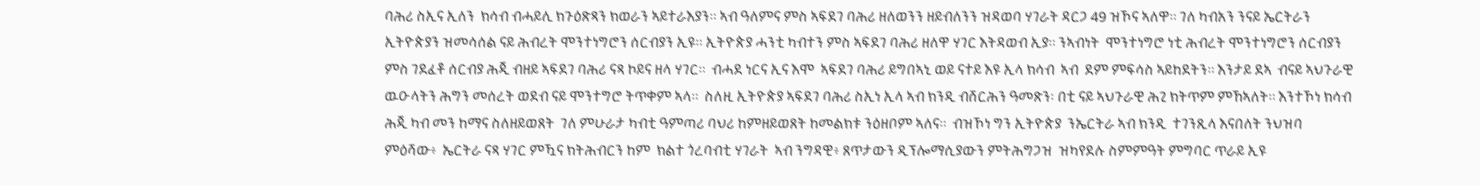ባሕሪ ስኢና ኢለን  ክሳብ ብሓይሊ ክጉዕጽጻን ክወራን ኣይተራእያን። ኣብ ዓለምና ምስ ኣፍደገ ባሕሪ ዘለወንን ዘይብለንን ዝዳወባ ሃገራት ዳርጋ 49 ዝኾና ኣለዋ። ገለ ካብአን ንናይ ኤርትራን ኢትዮጵያን ዝመሳሰል ናይ ሕብረት ሞንተነግሮን ሰርብያን ኢዩ። ኢትዮጵያ ሓንቲ ካብተን ምስ ኣፍደገ ባሕሪ ዘለዋ ሃገር እትዳወብ ኢያ። ንኣብነት  ሞንተነግሮ ነቲ ሕብረት ሞንተነግሮን ሰርብያን  ምስ ገደፈቶ ሰርብያ ሕጂ ብዘይ ኣፍደገ ባሕሪ ናጻ ኮይና ዘላ ሃገር።  ብሓደ ነርና ኢና እሞ  ኣፍደገ ባሕሪ ይግበኣኒ ወይ ናተይ እዩ ኢላ ክሳብ  ኣብ  ደም ምፍሳስ ኣይከደትን። እንታይ ደኣ  ብናይ ኣህጉራዊ ዉዑላትን ሕግን መሰረት ወደብ ናይ ሞንተግሮ ትጥቀም ኣላ።  ስለዚ ኢትዮጵያ ኣፍደገ ባሕሪ ስኢነ ኢላ ኣብ ክንዲ ብሸርሕን ዓመጽን፡ በቲ ናይ ኣህጉራዊ ሕጊ ክትጥም ምኸኣለት። እንተኾነ ክሳብ ሕጂ ካብ መን ከማና ስለዘይወጸት  ገለ ምሁራታ ካብቲ ዓምጣሪ ባህሪ ከምዘይወጸት ከመልክቱ ንዕዘቦም ኣለና።  ብዝኾነ ግን ኢትዮጵያ  ንኤርትራ ኣብ ክንዲ  ተገንጺላ እናበለት ንህዝባ ምዕሻው፥  ኤርትራ ናጻ ሃገር ምዃና ክትሕብርን ከም  ክልተ ጎረባብቲ ሃገራት  ኣብ ንግዳዊ፥ ጸጥታውን ዲፕሎማሲያውን ምትሕግጋዝ  ዝካየደሉ ስምምዓት ምግባር ጥራይ ኢዩ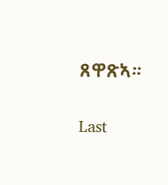ጸዋጽኣ።

Last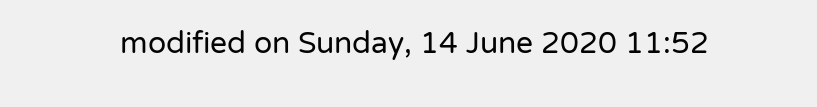modified on Sunday, 14 June 2020 11:52